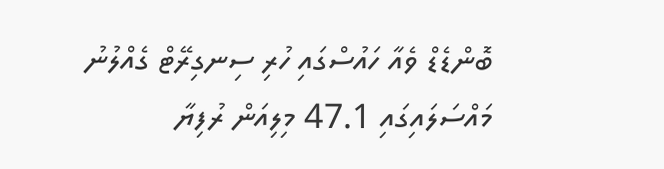ބޮންޑެޑް ވެއާ ހައުސްގައި ހުރި ސިނގިރޭޓް ގެއްލުނު މައްސަލައިގައި 47.1 މިލިއަން ރުފިޔާ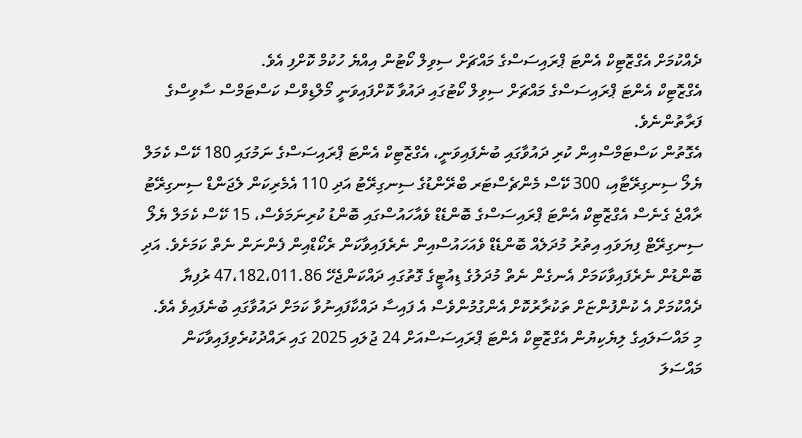ދެއްކުމަށް އެގްޒޮޓިކް އެންޓަ ޕްރައިސަސްގެ މައްޗަށް ސިވިލް ކޯޓުން އިއްޔެ ހުކުމް ކޮށްފި އެވެ.
އެގްޒޮޓިކް އެންޓަ ޕްރައިސަސްގެ މައްޗަށް ސިވިލް ކޯޓުގައި ދައުވާ ކޮށްފައިވަނީ މޯލްޑިވްސް ކަސްޓަމްސް ސާވިސްގެ ފަރާތުންނެވެ.
އެގޮތުން ކަސްޓަމްސްއިން ކުރި ދައުވާގައި ބުނެފައިވަނީ، އެގްޒޮޓިކް އެންޓަ ޕްރައިސަސްގެ ނަމުގައި 180 ކޭސް ކެމަލް ޔެލޯ ސިނގިރޭޓާއި، 300 ކޭސް މެންޗެސްޓަރ ބްރޭންޑުގެ ސިނގިރޭޓު އަދި 110 އެމެރިކަން ލެޖަންޑް ސިނގިރޭޓު ރާއްޖެ ގެނެސް އެގްޒޮޓިކް އެންޓަ ޕްރައިސަސްގެ ބޮންޑެޑް ވެއާހައުސްގައި ބޮންޑު ކުރިނަމަވެސް، 15 ކޭސް ކެމަލް ޔެލޯ ސިނގިރޭޓް ފިޔަވައި އިތުރު މުދަލެއް ބޮންޑެޑް ވެއަހައުސްއިން ނެރެފައިވާކަން ރެކޯޑްއިން ފެންނަން ނެތް ކަމަށެވެ. އަދި ބޮންޑުން ނެރެފައިވާކަމަށް އެނގެން ނެތް މުދަލުގެ ޑިއުޓީގެ ގޮތުގައި ދައްކަންޖެހޭ 47،182،011.86 ރުފިޔާ ދެއްކުމަށް އެ ކުންފުންޏަށް ތަކުރާރުކޮށް އެންގުމުންވެސް އެ ފައިސާ ދައްކާފައިނުވާ ކަމަށް ދައުވާގައި ބުނެފައިވެ އެވެ.
މި މައްސަލައިގެ ލިޔެކިޔުން އެގްޒޮޓިކް އެންޓަ ޕްރައިސަސްއަށް 24 ޖުލައި 2025 ގައި ރައްދުކުރެވިފައިވާކަން މައްސަލަ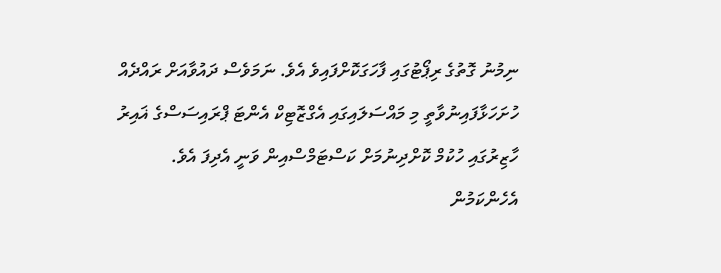ނިމުނު ގޮތުގެ ރިޕޯޓުގައި ފާހަގަކޮށްފައިވެ އެވެ. ނަމަވެސް ދައުވާއަށް ރައްދެއް ހުށަހަޅާފައިނުވާތީ މި މައްސަލައިގައި އެގްޒޮޓިކް އެންޓަ ޕްރައިސަސްގެ ޣައިރު ހާޒިރުގައި ހުކުމް ކޮށްދިނުމަށް ކަސްޓަމްސްއިން ވަނީ އެދިފަ އެވެ.
އެހެންކަމުން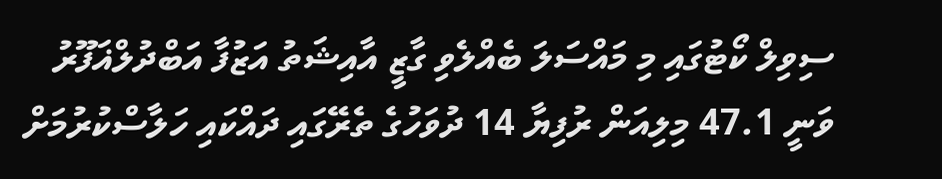ސިވިލް ކޯޓުގައި މި މައްސަލަ ބެއްލެވި ގާޒީ އާއިޝަތު އަޒުފާ އަބްދުލްޣަފޫރު ވަނީ 47.1 މިލިއަން ރުފިޔާ 14 ދުވަހުގެ ތެރޭގައި ދައްކައި ހަލާސްކުރުމަށް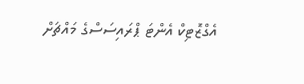އެގްޒޮޓިކް އެންޓަ ޕްރައިސަސްގެ މައްޗަށް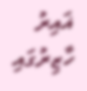ޣައިރު ހާޒިރުގައި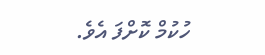ހުކުމް ކޮށްފަ އެވެ.